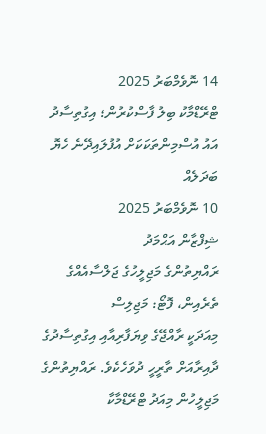14 ނޮވެމްބަރު 2025
ޓްރޭޑްމާކު ބިލު ފާސްކުރުން؛ އިގުތިސާދު އައު އުސްމިންތަކަކަށް އުފުލައިދޭނެ ހެޔޮ ބަދަލެއް
10 ނޮވެމްބަރު 2025
ޝިފްޒާން އަޙްމަދު
ރައްޔިތުންގެ މަޖިލީހުގެ ޖަލްސާއެއްގެ ތެރެއިން، ފޮޓޯ: މަޖިލިސް
މިއަދަކީ ރާއްޖޭގެ ވިޔަފާރިއާއި އިގުތިސާދުގެ ދާއިރާއަށް ތާރީހީ ދުވަހެކެވެ. ރައްޔިތުންގެ މަޖިލީހުން މިއަދު ޓްރޭޑްމާކާ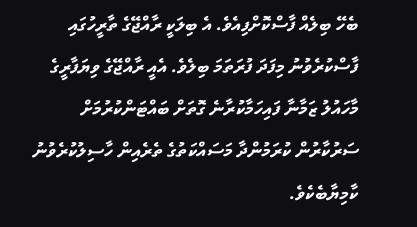ބެހޭ ބިލެއް ފާސްކޮށްފިއެވެ. އެ ބިލަކީ ރާއްޖޭގެ ތާރީހުގައި ފާސްކުރެވުނު މިފަދަ ފުރަތަމަ ބިލެވެ. އެއީ ރާއްޖޭގެ ވިޔަފާރީގެ މާހައުލު ޒަމާނާ ފައިހަމާކުރާނެ ގޮތަށް ބައްޓަންކުރުމަށް ސަރުކާރުން ކުރަމުންދާ މަސައްކަތުގެ ތެރެއިން ހާސިލުކުރެވުނު ކާމިޔާބެކެވެ.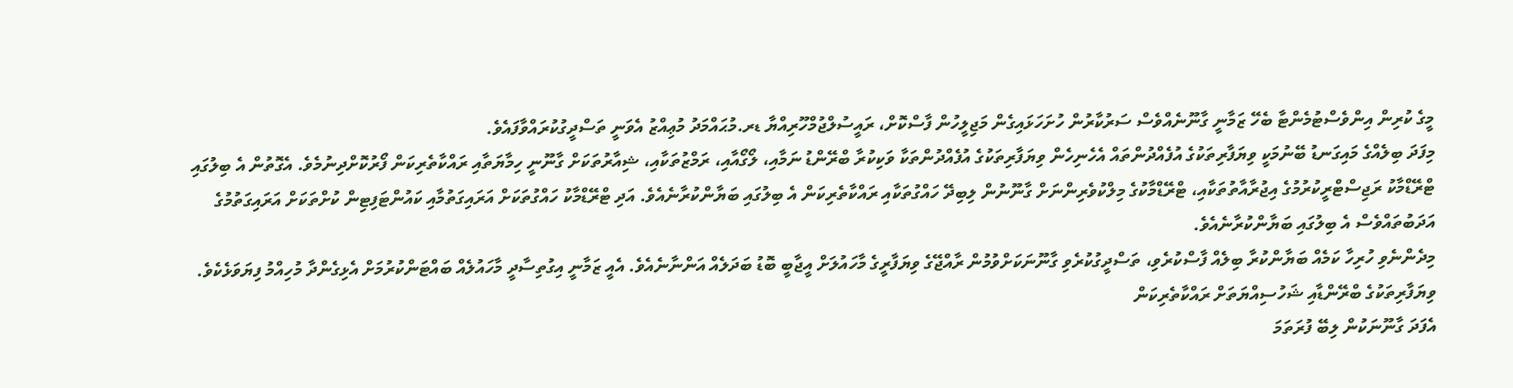މީގެ ކުރިން އިންވެސްޓުމެންޓާ ބެހޭ ޒަމާނީ ގާނޫނެއްވެސް ސަރުކާރުން ހުށަހަޅައިގެން މަޖިލީހުން ފާސްކޮށް، ރައީސުލްޖުމްހޫރިއްޔާ ޑރ.މުޙައްމަދު މުޢިއްޒު އެވަނީ ތަސްދީގުކުރައްވާފައެވެ.
މިފަދަ ބިލެއްގެ މައިގަނޑު ބޭނުމަކީ ވިޔަފާރިތަކުގެ އުފެއްދުންތައް އެހެނިހެން ވިޔަފާރިތަކުގެ އުފެއްދުންތަކާ ވަކިކުރާ ބްރޭންޑު ނަމާއި، ލޯގޯއާއި، ރަމްޒުތަކާއި، ޝިއާރުތަކަށް ގާނޫނީ ހިމާޔަތާއި ރައްކާތެރިކަން ފޯރުކޮށްދިނުމެވެ. އެގޮތުން އެ ބިލުގައި ޓްރޭޑްމާކު ރަޖިސްޓްރީކުރުމުގެ އިޖުރާއާތުތަކާއި، ޓްރޭޑްމާކުގެ މިލްކުވެރިންނަށް ގާނޫނުން ލިބިދޭ ހައްގުތަކާއި ރައްކާތެރިކަން އެ ބިލުގައި ބަޔާންކުރާނެއެވެ. އަދި ޓްރޭޑްމާކު ހައްގުތަކަށް އަރައިގަތުމާއި ކައުންޓަފިޓިން ކުށްތަކަށް އަރައިގަތުމުގެ އަދަބުތައްވެސް އެ ބިލުގައި ބަޔާންކުރާނެއެވެ.
މިދެންނެވި ހުރިހާ ކަމެއް ބަޔާންކުރާ ބިލެއް ފާސްކުރެވި، ތަސްދީގުކުރެވި ގާނޫނަކަށްވުމުން ރާއްޖޭގެ ވިޔަފާރީގެ މާހައުލަށް އީޖާބީ ބޮޑު ބަދަލެއް އަންނާނެއެވެ. އެއީ ޒަމާނީ އިގުތިސާދީ މާހައުލެއް ބައްޓަންކުރުމަށް އެޅިގެންދާ މުހިއްމު ފިޔަވަޅެކެވެ.
ވިޔަފާރިތަކުގެ ބްރޭންޑާއި ޝަހުސިއްޔަތަށް ރައްކާތެރިކަން
އެފަދަ ގާނޫނަކުން ލިބޭ ފުރަތަމަ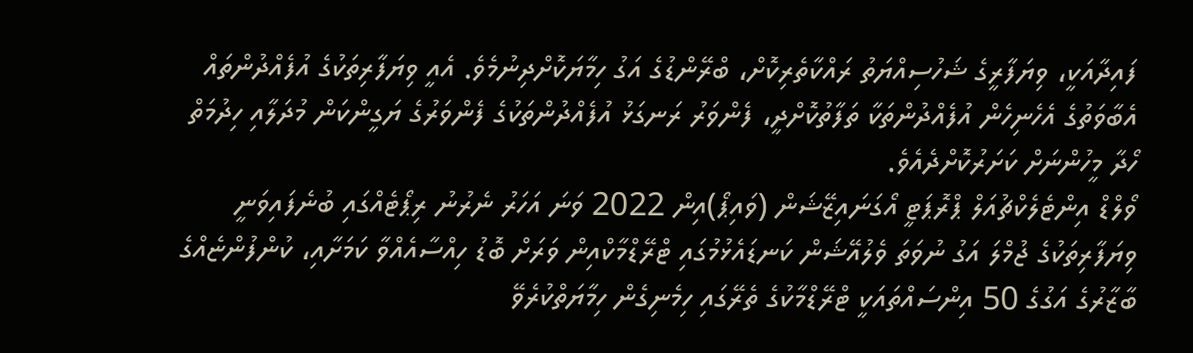ފައިދާއަކީ، ވިޔަފާރީގެ ޝަހުސިއްޔަތު ރައްކާތެރިކޮށް، ބްރޭންޑުގެ އަގު ހިމާޔަކޮށްދިނުމެވެ. އެއީ ވިޔަފާރިތަކުގެ އުފެއްދުންތައް އެބާވަތުގެ އެހެނިހެން އުފެއްދުންތަކާ ތަފާތުކޮށްދީ، ފެންވަރު ރަނގަޅު އުފެއްދުންތަކުގެ ފެންވަރުގެ ޔަގީންކަން މުދަލާއި ހިދުމަތް ހޯދާ މީހުންނަށް ކަށަރުކޮށްދެއެވެ.
ވޯލްޑް އިންޓެލެކްޗުއަލް ޕްރޮޕަޓީ އޯގަނައިޒޭޝަން (ވައިޕޯ)އިން 2022 ވަނަ އަހަރު ނެރުނު ރިޕޯޓެއްގައި ބުނެފައިވަނީ ވިޔަފާރިތަކުގެ ޖުމްލަ އަގު ނުވަތަ ވެލުއޭޝަން ކަނޑައެޅުމުގައި ޓްރޭޑްމާކްއިން ވަރަށް ބޮޑު ހިއްސާއެއްވާ ކަމަށާއި، ކުންފުންޏެއްގެ ބާޒާރުގެ އަގުގެ 50 އިންސައްތައަކީ ޓްރޭޑްމާކުގެ ތެރޭގައި ހިމެނިގެން ހިމާޔަތްކުރެވޭ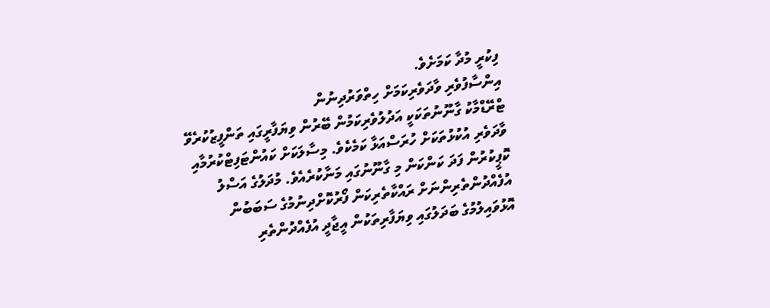ފިކުރީ މުދާ ކަމަށެވެ.
އިންސާފުވެރި ވާދަވެރިކަމަށް ހިތްވަރުދިނުން
ޓްރޭޑްމާކު ގާނޫނުތަކަކީ އަދުލުވެރިކަމުން ބޭރުން ވިޔަފާރީގައި ތަންފީޒުކުރެވޭ ވާދަވެރި އުކުޅުތަކަށް ހުރަސްއަޅާ ކަމެކެވެ. މިސާލަކަށް ކައުންޓަފިޓްކުރުމާއި ކޮޕީކުރުން ފަދަ ކަންކަން މި ގާނޫނުގައި މަނާކުރެއެވެ. މުދަލުގެ އަސްލު އުފެއްދުންތެރިންނަށް ރައްކާތެރިކަން ފޯރުކޮށްދިނުމުގެ ސަބަބުން އޮޅުވައިލުމުގެ ބަދަލުގައި ވިޔަފާރިތަކުން އީޖާދީ އުފެއްދުންތެރި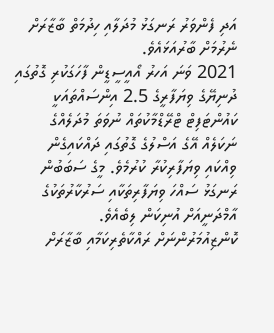އަދި ފެންވަރު ރަނގަޅު މުދަލާއި ހިދުމަތް ބާޒާރަށް ނެރުމަށް ބާރުއަޅައެވެ.
2021 ވަނަ އަހރު އޯއީސީޑީން ފާހަގަކުރި ގޮތުގައި ދުނިޔޭގެ ވިޔަފާރީގެ 2.5 އިންސައްތައަކީ ކައުންޓަފިޓް ޓްރޭޑްމާކުތައް ނުވަތަ މުދަލެއްގެ ނަކަލެއް އޭގެ އަސްލުގެ ގޮތުގައި ދައްކައިގެން  ވިއްކައި ވިޔަފާރިކުރާ ކުރުމެވެ. މީގެ ސަބަބުން ރަނގަޅު ސައްހަ ވިޔަފާރިތަކާއި ސަރުކާރުތަކުގެ އާމްދަނީއަށް އުނިކަން ލިބެއެވެ.
ކޮންޒިއުމަރުންނަށް ރައްކާތެރިކަމާއި ބާޒާރަށް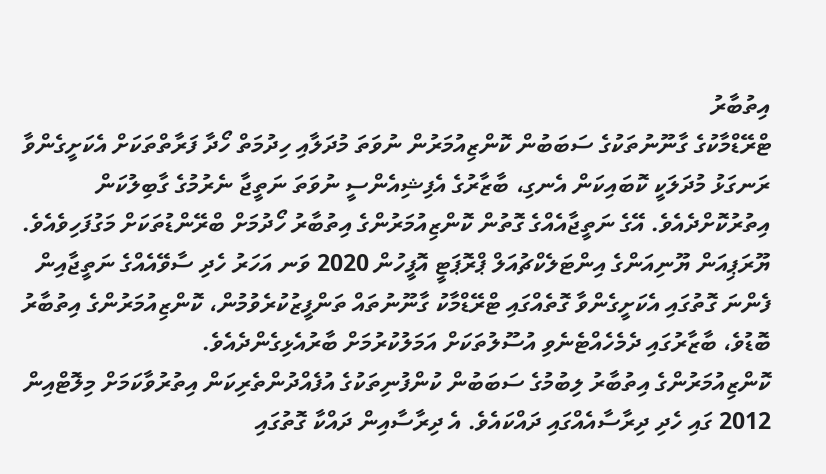އިތުބާރު
ޓްރޭޑްމާކުގެ ގާނޫނުތަކުގެ ސަބަބުން ކޮންޒިއުމަރުން ނުވަތަ މުދަލާއި ހިދުމަތް ހޯދާ ފަރާތްތަކަށް އެކަށީގެންވާ ރަނގަޅު މުދަލަކީ ކޮބައިކަން އެނގި، ބާޒާރުގެ އެފިޝިއެންސީ ނުވަތަ ނަތީޖާ ނެރުމުގެ ގާބިލުކަން އިތުރުކޮށްދެއެވެ. އޭގެ ނަތީޖާއެއްގެ ގޮތުން ކޮންޒިއުމަރުންގެ އިތުބާރު ހޯދުމަށް ބްރޭންޑުތަކަށް މަގުފަހިވެއެވެ.
ޔޫރަޕިއަން ޔޫނިއަންގެ އިންޓަލެކްޗުއަލް ޕްރޮޕަޓީ އޮފީހުން 2020 ވަނ އަހަރު ހެދި ސާވޭއެއްގެ ނަތީޖާއިން ފެންނަ ގޮތުގައި އެކަށީގެންވާ ގޮތެއްގައި ޓްރޭޑްމާކު ގާނޫނުތައް ތަންފީޒުކުރެވުމުން، ކޮންޒިއުމަރުންގެ އިތުބާރު ބޮޑުވެ، ބާޒާރުގައި ދެމެހެއްޓެނެވި އުސޫލުތަކަށް އަމަލުކުރުމަށް ބާރުއެޅިގެންދެއެވެ.
ކޮންޒިއުމަރުންގެ އިތުބާރު ލިބުމުގެ ސަބަބުން ކުންފުނިތަކުގެ އުފެއްދުންތެރިކަން އިތުރުވާކަމަށް މިލޮޓްއިން 2012 ގައި ހެދި ދިރާސާއެއްގައި ދައްކައެވެ. އެ ދިރާސާއިން ދައްކާ ގޮތުގައި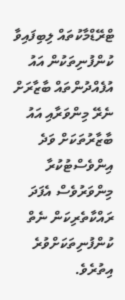ޓްރޭޑްމާކުތައް ލިބިފައިވާ ކުންފުނިތަކުން އައު އުފެއްދުންތައް ބާޒާރަށް ނެރޭ މިންވަރާއި އައު ބާޒާރުތަކަށް ވަދެ އިންވެސްޓުކުރާ މިންވަރުވެސް އެފަދަ ރައްކާތެރިކަން ނެތް ކުންފުނިތަކަށްވުރެ އިތުރެވެ.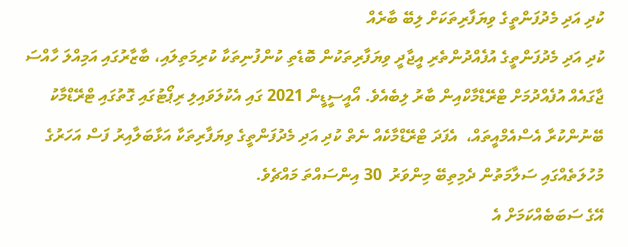ކުދި އަދި މެދުފަންތީގެ ވިޔަފާރިތަކަށް ލިބޭ ބާރެއް
ކުދި އަދި މެދުފަންތީގެ އުފެއްދުންތެރި އީޖާދީ ވިޔަފާރިތަކުން ބޮޑެތި ކުންފުނިތަކާ ކުރިމަތިލައި، ބާޒާރުގައި އަމިއްލަ ހާއްސަ ޖާގައެއް އުފެއްދުމަށް ޓްރޭޑްމާކްއިން ބާރު ލިބެއެވެ. އޯއީސީޑީން 2021 ގައި އެކުލަވައިލި ރިޕޯޓުގައި ގޮތުގައި ޓްރޭޑްމާކު ބޭނުންކުރާ އެސްއެމްއީތައް،  އެފަދަ ޓްރޭޑްމާކެއް ނެތް ކުދި އަދި މެދުފަންތީގެ ވިޔަފާރިތަކާ އަޅާބަލާއިރު ފަސް އަހަރުގެ މުހުލަތެއްގައި ސަލާމަތުން ދެމިތިބޭ މިންވަރު  30 އިންސައްތަ މައްޗެވެ.
އޭގެ ސަބަބެއްކަމަށް އެ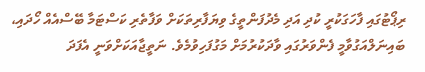ރިޕޯޓުގައި ފާހަގަކުރީ ކުދި އަދި މެދުފަންތީގެ ވިޔަފާރިތަކަށް ވަފާތެރި ކަސްޓަމާ ބޭސްއެއް ހޯދައި، ބައިނަލްއަގުވާމީ ފެންވަރުގައި ވާދަކުރުމަށް މަގުފަހިވުމެވެ. ނަތީޖާއަކަށްވަނީ އެފަދަ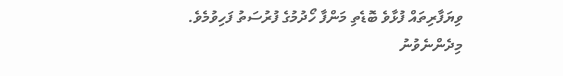ވިޔަފާރިތައް ފުޅާވެ ބޮޑެތި މަންފާ ހޯދުމުގެ ފުރުސަތު ފަހިވުމެވެ.
މިދެންނެވުނު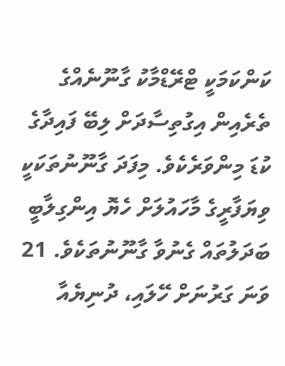ކަންކަމަކީ ޓްރޭޑްމާކު ގާނޫނެއްގެ ތެރެއިން އިގުތިސާދަށް ލިބޭ ފައިދާގެ ކުޑަ މިންވަރެކެވެ. މިފަދަ ގާނޫނުތަކަކީ ވިޔަފާރީގެ މާހައުލަށް ހެޔޮ އިންގިލާބީ ބަދަލުތައް ގެނުވާ ގާނޫނުތަކެވެ. 21 ވަނަ ގަރުނަށް ހޭލައި، ދުނިޔެއާ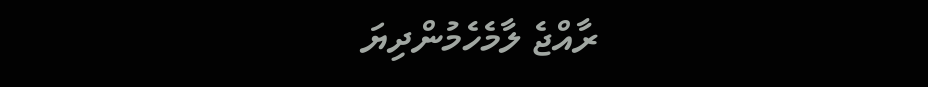ރާއްޖެ ލާމެހެމުންދިޔަ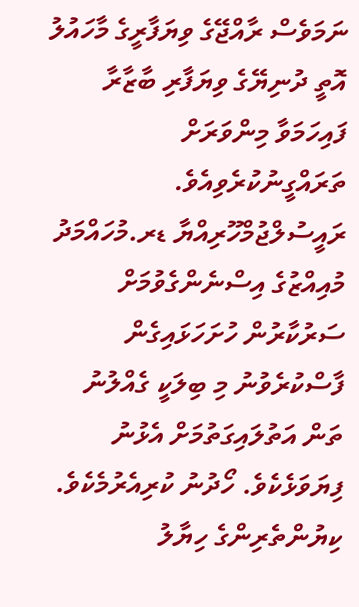ނަމަވެސް ރާއްޖޭގެ ވިޔަފާރީގެ މާހައުލު އޮތީ ދުނިޔޭގެ ވިޔަފާރި ބާޒާރާ ފައިހަމަވާ މިންވަރަށް ތަރައްގީނުކުރެވިއެވެ. ރައީސުލްޖުމްހޫރިއްޔާ ޑރ.މުހައްމަދު މުއިއްޒުގެ އިސްނެންގެވުމަށް ސަރުކާރުން ހުށަހަޅައިގެން ފާސްކުރެވުނު މި ބިލަކީ ގެއްލުނު ތަން އަތުލައިގަތުމަށް އެޅުނު ފިޔަވަޅެކެވެ. ހޯދުނު ކުރިއެރުމެކެވެ.
ކިޔުންތެރިންގެ ހިޔާލު